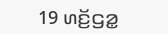19 ꤛꤢꤩ꤬ꤞꤤ꤭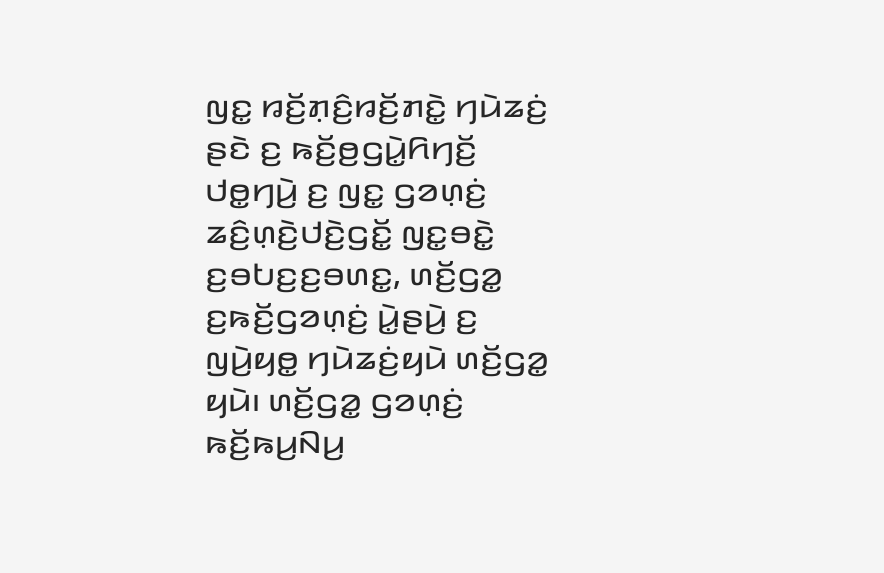ꤜꤢ꤭ ꤙꤢꤩ꤬ꤊ꤫ꤢꤨ꤬ꤙꤢꤩ꤬ꤊꤢꤧ꤭ ꤚꤣꤧꤘꤢꤦ꤬ ꤔꤢꤧ ꤢ꤬ ꤒꤢꤩ꤬ꤥ꤬ꤞꤣꤧ꤭ꤖꤚꤢꤩ꤬ ꤓꤥ꤭ꤚꤣꤧ꤬ ꤢ꤬ ꤜꤢ꤭ ꤞꤤꤛ꤫ꤢꤦ꤬ ꤘꤢꤨ꤬ꤛ꤫ꤢꤧ꤬ꤓꤢꤧ꤬ꤞꤢꤩ꤭ ꤜꤢ꤭ꤋꤢꤧ꤭ ꤢ꤬ꤋꤝꤢ꤬ꤢ꤬ꤋꤛꤢ꤭, ꤛꤢꤩ꤬ꤞꤤ꤭ ꤢ꤬ꤒꤢꤩ꤬ꤞꤤꤛ꤫ꤢꤦ꤬ ꤣꤧ꤭ꤔꤣꤧ꤬ ꤢ꤬ ꤜꤣꤧ꤬ꤟꤥ꤭ ꤚꤣꤧꤘꤢꤦ꤬ꤟꤣꤧ ꤛꤢꤩ꤬ꤞꤤ꤭ ꤟꤣꤧ꤯ ꤛꤢꤩ꤬ꤞꤤ꤭ ꤞꤤꤛ꤫ꤢꤦ꤬ ꤒꤢꤩ꤬ꤒꤣ꤬ꤡꤣ꤬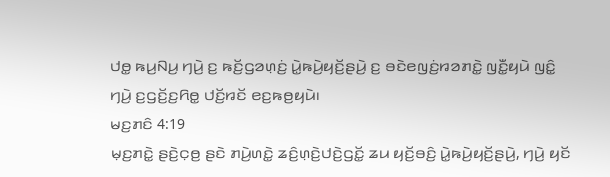ꤓꤥ꤭ ꤒꤣ꤬ꤡꤣ꤬ ꤚꤣꤧ꤬ ꤢ꤬ ꤒꤢꤩ꤬ꤞꤤꤛ꤫ꤢꤦ꤬ ꤣꤧ꤭ꤒꤣꤧ꤬ꤟꤢꤩ꤬ꤔꤣꤧ꤬ ꤢ꤬ ꤋꤢꤧꤕꤜꤢꤦ꤬ꤙꤤꤊꤢꤧ꤭ ꤜꤢꤪ꤭ꤟꤣꤧ ꤜꤢꤨ꤭ ꤚꤣꤧ꤬ ꤢ꤬ꤞꤢꤩ꤬ꤢ꤬ꤖꤥ꤭ ꤓꤢꤩ꤬ꤙꤢꤩ ꤕꤢ꤬ꤒꤥ꤬ꤟꤣꤧ꤯
ꤗꤢ꤬ꤊꤢꤨ 4:19
ꤗ꤫ꤢ꤬ꤊꤢꤧ꤭ ꤔꤢꤧ꤬ꤍ꤫ꤥ꤬ ꤔꤢꤧ ꤊꤣꤧ꤬ꤛꤢꤧ꤭ ꤘꤢꤨ꤬ꤛ꤫ꤢꤧ꤬ꤓꤢꤧ꤬ꤞꤢꤩ꤭ ꤘꤣ ꤟꤢꤩ꤬ꤋꤢꤨ꤬ ꤣꤧ꤭ꤒꤣꤧ꤬ꤟꤢꤩ꤬ꤔꤣꤧ꤬, ꤚꤣꤧ꤬ ꤟꤢꤩ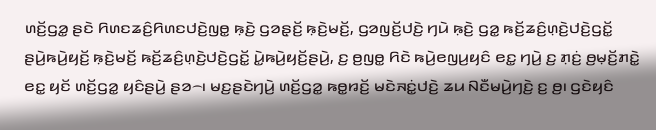ꤛꤢꤩ꤬ꤞꤤ꤭ ꤔꤢꤧ ꤖꤛꤢꤘꤢꤨ꤬ꤖꤛꤢꤓꤢꤧ꤬ꤜꤥ꤭ ꤒ꤫ꤢꤧ꤬ ꤞꤤꤔ꤫ꤢꤩ꤬ ꤒ꤫ꤢꤧ꤬ꤗꤢꤩ꤬, ꤞꤤꤜꤢꤩ꤬ꤓꤢꤧ꤬ ꤚꤣꤧ ꤒ꤫ꤢꤧ꤬ ꤞꤤ꤭ ꤒꤢꤩ꤬ꤘꤢꤨ꤬ꤛ꤫ꤢꤧ꤬ꤓꤢꤧ꤬ꤞꤢꤩ꤭ ꤔꤣꤧ꤬ꤒꤣꤧ꤬ꤟꤢꤩ꤬ ꤒ꤫ꤢꤧ꤬ꤗꤢꤩ꤬ ꤒꤢꤩ꤬ꤘꤢꤨ꤬ꤛ꤫ꤢꤧ꤬ꤓꤢꤧ꤬ꤞꤢꤩ꤭ ꤣꤧ꤭ꤒꤣꤧ꤬ꤟꤢꤩ꤬ꤔꤣꤧ꤬, ꤢ꤬ ꤥ꤬ꤜꤥ꤭ ꤖꤢꤧ ꤒꤣꤧ꤬ꤕꤜꤣ꤬ꤟꤢꤨ ꤕꤢ꤭ ꤚꤣꤧ꤬ ꤢ꤬ ꤊ꤫ꤢꤦ꤬ ꤥ꤬ꤗ꤫ꤢꤩ꤬ꤊꤢꤧ꤭ ꤕꤢ꤭ ꤟꤢꤩ ꤛꤢꤩ꤬ꤞꤤ꤭ ꤟꤢꤨꤔꤣꤧ꤬ ꤔꤤ꤮꤯ ꤗꤢ꤬ꤔꤢꤧꤚꤣꤧ꤬ ꤛꤢꤩ꤬ꤞꤤ꤭ ꤒꤥ꤭ꤙꤢꤩ꤬ ꤗꤢꤧꤏꤢꤦ꤭ꤓꤢꤧ꤬ ꤘꤣ ꤡꤢꤪꤗꤣꤧ꤬ꤚꤢꤧ꤬ ꤢ꤬ ꤥ꤬꤯ ꤞꤢꤧꤟꤢꤨ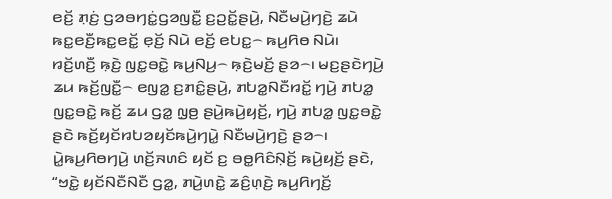ꤕꤢꤩ꤬ ꤊ꤫ꤢꤦ꤬ ꤞꤤꤋꤚꤢꤦ꤭ꤞꤤꤜꤢꤪ꤭ ꤢ꤬ꤑꤢꤩ꤭ꤔꤣꤧ꤬, ꤡꤢꤪꤗꤣꤧ꤬ꤚꤢꤧ꤬ ꤘꤣꤧ ꤒꤢ꤭ꤕꤢꤪ꤬ꤒꤢ꤭ꤕꤢꤩ꤭ ꤕ꤫ꤢꤩ꤬ ꤡꤣꤧ ꤕꤢꤩ꤬ ꤕꤝꤢ꤭꤮ ꤒꤣ꤬ꤖꤥ ꤡꤣꤧ꤯
ꤙꤢꤩ꤬ꤛꤢꤪ꤬ ꤒ꤫ꤢꤧ꤬ ꤜꤢ꤭ꤋꤢꤧ꤭ ꤒꤣ꤬ꤡꤣ꤬꤮ ꤒ꤫ꤢꤧ꤬ꤗꤢꤩ꤬ ꤔꤤ꤮꤯ ꤗꤢ꤬ꤔꤢꤧꤚꤣꤧ꤬ ꤘꤣ ꤒꤢꤩ꤬ꤜꤢꤪ꤭꤮ ꤕꤜꤤ꤭ ꤢ꤬ꤊꤢꤨ꤭ꤔꤣꤧ꤬, ꤊꤝꤤ꤭ꤡꤢꤪꤙꤢꤩ꤭ ꤚꤣꤧ꤬ ꤊꤝꤤ꤭ ꤜꤢ꤭ꤋꤢꤧ꤭ ꤒꤢꤩ꤬ ꤘꤣ ꤞꤤ꤭ ꤜ꤫ꤥ꤬ ꤔꤣꤧ꤬ꤒꤣꤧ꤬ꤟꤢꤩ꤬, ꤚꤣꤧ꤬ ꤊꤝꤤ꤭ ꤜꤢ꤭ꤋꤢꤧ꤭ ꤔꤢꤧ ꤒꤢꤩ꤬ꤟꤢꤩꤙꤝꤤꤟꤢꤩꤒꤣꤧ꤬ꤚꤣꤧ꤭ ꤡꤢꤪꤗꤣꤧ꤬ꤚꤢꤧ꤬ ꤔꤤ꤮꤯
ꤣꤧ꤭ꤒꤣ꤬ꤖꤥꤚꤣꤧ꤬ ꤛꤢꤩ꤬ꤏꤛꤢꤨ ꤟꤢꤩ ꤢ꤬ ꤋꤥ꤭ꤖꤢꤨꤡ꤫ꤢꤩ꤬ ꤒꤣꤧ꤬ꤟꤢꤩ꤬ ꤔꤢꤧ, “ꤠꤢꤧ꤭ ꤟꤢꤩꤡꤢꤪꤡꤢꤪ ꤞꤤ꤭, ꤊꤣꤧ꤬ꤛꤢꤧ꤭ ꤘꤢꤨ꤬ꤛ꤫ꤢꤧ꤬ ꤒꤣ꤬ꤖꤚꤢꤩ꤬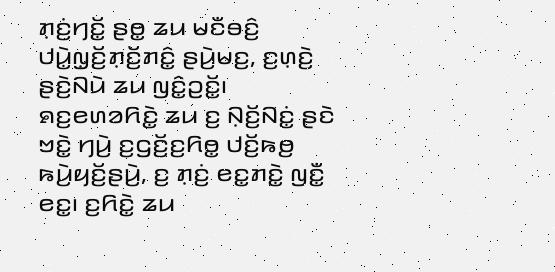ꤊ꤫ꤢꤦ꤬ꤚꤢꤩ꤭ ꤔꤥ꤭ ꤘꤣ ꤗꤢꤪꤋꤢꤨ꤬ ꤓꤣꤧ꤭ꤜ꤫ꤢꤩ꤬ꤊ꤫ꤢꤩ꤬ꤊꤢꤨ꤭ ꤔꤣꤧ꤬ꤗꤢ꤬, ꤢ꤬ꤛ꤫ꤢꤧ꤬ ꤔꤢꤧ꤬ꤡꤣꤧ ꤘꤣ ꤜꤢꤨ꤭ꤑꤢꤩ꤭꤯
ꤎꤢ꤬ꤕꤛꤤꤖꤢꤧ꤭ ꤘꤣ ꤢ꤬ ꤡ꤫ꤢꤩ꤬ꤡꤢꤦ꤭ ꤔꤢꤧ ꤠꤢꤧ꤭ ꤚꤣꤧ꤬ ꤢ꤬ꤞꤢꤩ꤬ꤢ꤬ꤖꤥ꤭ ꤓꤢꤩ꤬ꤒꤥ꤬ ꤒꤣꤧ꤬ꤟꤢꤩ꤬ꤔꤣꤧ꤬, ꤢ꤬ ꤊ꤫ꤢꤦ꤬ ꤕꤢ꤭ꤊꤢꤧ꤭ ꤜꤢꤪ꤭ ꤕꤢ꤭꤯ ꤢ꤬ꤖꤢꤧ꤭ ꤘꤣ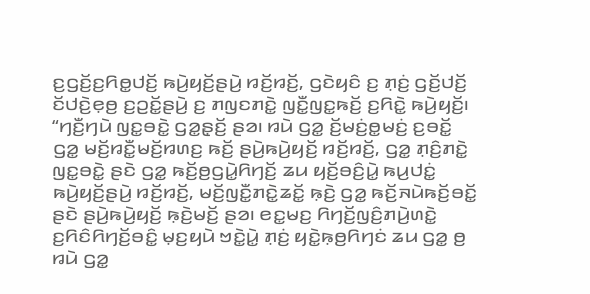ꤢ꤬ꤞꤢꤩ꤬ꤢ꤬ꤖꤥ꤭ꤓꤢꤩ꤬ ꤒꤣꤧ꤬ꤟꤢꤩ꤬ꤔꤣꤧ꤬ ꤙꤢꤩ꤬ꤙꤢꤩ꤬, ꤞꤢꤧꤟꤢꤨ ꤢ꤬ ꤊ꤫ꤢꤦ꤬ ꤞꤢꤩ꤬ꤓꤢꤩ꤬ ꤢꤩꤓꤢꤧ꤬ꤕ꤫ꤥ꤬ ꤢ꤬ꤑꤢꤩ꤭ꤔꤣꤧ꤬ ꤢ꤬ ꤊꤜꤢꤊꤢꤧ꤭ ꤜꤢꤪ꤭ꤜꤢ꤭ꤒꤢꤩ꤬ ꤢ꤬ꤖꤢꤧ꤭ ꤒꤣꤧ꤬ꤟꤢꤩ꤬꤯
“ꤚꤢꤪ꤬ꤚꤣꤧ ꤜꤢ꤭ꤋꤢꤧ꤭ ꤞꤤ꤭ꤔ꤫ꤢꤩ꤬ ꤔꤤ꤯ ꤙꤣꤧ ꤞꤤ꤭ ꤢꤩ꤬ꤗꤢꤦ꤬ꤥ꤭ꤗꤢꤦ꤬ ꤢ꤬ꤋꤢꤩ꤭ ꤞꤤ꤭ ꤗꤢꤩ꤬ꤙꤢꤪ꤭ꤗꤢꤩ꤬ꤙꤛꤢ꤬ ꤒꤢꤩ꤬ ꤔꤣꤧ꤬ꤒꤣꤧ꤬ꤟꤢꤩ꤬ ꤙꤢꤩ꤬ꤙꤢꤩ꤬, ꤞꤤ꤭ ꤊ꤫ꤢꤨ꤬ꤊꤢꤧ꤭ ꤜꤢ꤭ꤋꤢꤧ꤭ ꤔꤢꤧ ꤞꤤ꤭ ꤒꤢꤩ꤬ꤥ꤬ꤞꤣꤧ꤭ꤖꤚꤢꤩ꤬ ꤘꤣ ꤟꤢꤩ꤬ꤋꤢꤨ꤬ꤣꤧ꤭ ꤒꤣ꤬ꤓꤢꤦ꤭ ꤒꤣꤧ꤬ꤟꤢꤩ꤬ꤔꤣꤧ꤬ ꤙꤢꤩ꤬ꤙꤢꤩ꤬, ꤗꤢꤩ꤬ꤜꤢꤪ꤭ꤊꤢꤧ꤭ꤘꤢꤩ꤭ ꤒ꤫ꤢꤧ꤬ ꤞꤤ꤭ ꤒꤢꤩ꤬ꤏꤣꤧꤒꤢꤩ꤬ꤋꤢꤩ꤭ ꤔꤢꤧ ꤔꤣꤧ꤬ꤒꤣꤧ꤬ꤟꤢꤩ꤬ ꤒ꤫ꤢꤧ꤬ꤗꤢꤩ꤬ ꤔꤤ꤯ ꤕꤢ꤭ꤗꤢ꤬ ꤖꤚꤢꤩ꤬ꤜꤢꤨ꤬ꤊꤣꤧ꤬ꤛꤢꤧ꤭ ꤢ꤬ꤖꤢꤨꤖꤚꤢꤩ꤬ꤋꤢꤨ꤭ ꤗ꤫ꤢ꤬ꤟꤣꤧ ꤠꤢꤧ꤭ꤣꤧ꤭ ꤊ꤫ꤢꤦ꤬ ꤟꤢꤧ꤭ꤒ꤫ꤥ꤬ꤖꤚꤢꤦ ꤘꤣ ꤞꤤ꤭ ꤥ꤬ ꤙꤣꤧ ꤞꤤ꤭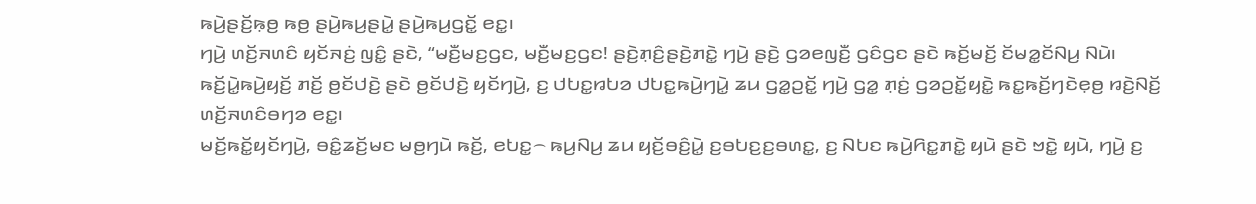ꤒꤣꤧ꤬ꤔꤢꤩ꤬ꤒ꤫ꤥ꤬ ꤒꤥ꤬ ꤔꤣꤧ꤬ꤒꤣ꤬ꤔꤣꤧ꤭ ꤔꤣꤧ꤬ꤒꤣ꤬ꤞꤢꤩ꤭ ꤕꤢ꤭꤯
ꤚꤣꤧ꤬ ꤛꤢꤩ꤬ꤏꤛꤢꤨ ꤟꤢꤩꤏꤢꤦ꤬ ꤜꤢꤨ꤭ ꤔꤢꤧ, “ꤗꤢꤪ꤬ꤗꤢ꤬ꤞꤢ, ꤗꤢꤪ꤬ꤗꤢ꤬ꤞꤢ! ꤔꤢꤧ꤬ꤊ꤫ꤢꤨ꤬ꤔꤢꤧ꤬ꤊꤢꤧ꤭ ꤚꤣꤧ꤬ ꤔꤢꤧ꤬ ꤞꤤꤕꤜꤢꤪ꤬ ꤞꤢꤨꤞꤢ ꤔꤢꤧ ꤒꤢꤩ꤬ꤗꤢꤩ꤬ ꤢꤩꤗꤤ꤭ꤢꤩꤡꤣ꤬ ꤡꤣꤧ꤯
ꤒꤢꤩ꤬ꤣꤧ꤭ꤒꤣꤧ꤬ꤟꤢꤩ꤬ ꤊꤢꤩ꤬ ꤥ꤬ꤢꤩꤓꤢꤧ꤬ ꤔꤢꤧ ꤥ꤬ꤢꤩꤓꤢꤧ꤬ ꤟꤢꤩꤚꤣꤧ꤬, ꤢ꤬ ꤓꤝꤢ꤭ꤙꤝꤤ ꤓꤝꤢ꤭ꤒꤣꤧ꤬ꤚꤣꤧ꤭ ꤘꤣ ꤞꤤ꤭ꤑꤢꤩ꤭ ꤚꤣꤧ꤬ ꤞꤤ꤭ ꤊ꤫ꤢꤦ꤬ ꤞꤤꤑꤢꤩ꤭ꤟꤢꤧ꤭ ꤒꤢ꤭ꤒꤢꤩ꤬ꤚꤢꤧꤕ꤫ꤥ꤬ ꤙꤢꤧ꤬ꤡꤢꤩ꤬ ꤛꤢꤩ꤬ꤏꤛꤢꤨꤋꤚꤤ ꤕꤢ꤭꤯
ꤗꤢꤩ꤬ꤒꤢꤩ꤭ꤟꤢꤩꤚꤣꤧ꤬, ꤋꤢꤨ꤭ꤘꤢꤩ꤬ꤗꤢ ꤗꤥ꤬ꤚꤣꤧ ꤒꤢꤩ꤬, ꤕꤝꤢ꤭꤮ ꤒꤣ꤬ꤡꤣ꤬ ꤘꤣ ꤟꤢꤩ꤬ꤋꤢꤨ꤬ꤣꤧ꤭ ꤢ꤬ꤋꤝꤢ꤬ꤢ꤬ꤋꤛꤢ꤭, ꤢ꤬ ꤡꤝꤢ ꤒꤣꤧ꤬ꤖꤢ꤭ꤊꤢꤧ꤭ ꤟꤣꤧ ꤔꤢꤧ ꤠꤢꤧ꤭ ꤟꤣꤧ, ꤚꤣꤧ꤬ ꤢ꤬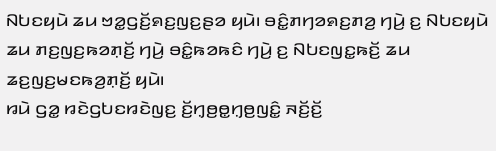ꤡꤝꤢꤟꤣꤧ ꤘꤣ ꤠꤤ꤭ꤞꤢꤩ꤬ꤎꤢ꤬ꤜꤢ꤬ꤔꤤ ꤟꤣꤧ꤯ ꤋꤢꤨ꤭ꤊꤚꤤꤎꤢ꤬ꤊꤤ꤬ ꤚꤣꤧ꤬ ꤢ꤬ ꤡꤝꤢꤟꤣꤧ ꤘꤣ ꤊꤢ꤬ꤜꤢ꤬ꤒꤤꤊ꤫ꤢꤩ꤬ ꤚꤣꤧ꤬ ꤋꤢꤨ꤭ꤒꤤꤒꤢꤨ ꤚꤣꤧ꤬ ꤢ꤬ ꤡꤝꤢꤜꤢ꤭ꤒꤢꤩ꤬ ꤘꤣ ꤘꤢ꤬ꤜꤢ꤬ꤗꤢꤒꤤ꤬ꤊ꤫ꤢꤩ꤬ ꤟꤣꤧ꤯
ꤙꤣꤧ ꤞꤤ꤭ ꤙꤢꤧꤞꤝꤢꤙꤢꤧꤜꤢ꤬ ꤢꤩ꤬ꤚ꤫ꤥ꤬ꤥ꤭ꤚ꤫ꤥ꤬ꤜꤢꤨ꤭ ꤏꤢꤩ꤬ꤢꤩ꤬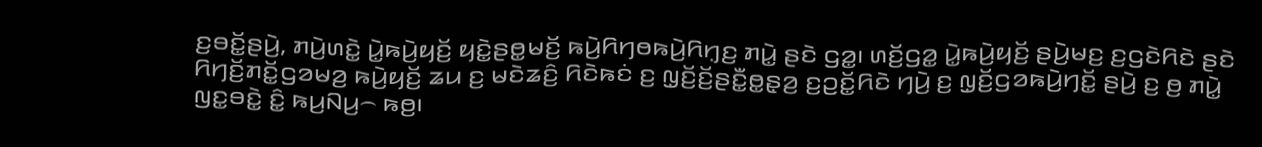ꤢ꤬ꤋꤢꤩ꤭ꤔꤣꤧ꤬, ꤊꤣꤧ꤬ꤛꤢꤧ꤭ ꤣꤧ꤭ꤒꤣꤧ꤬ꤟꤢꤩ꤬ ꤟꤢꤧ꤭ꤔꤥ꤭ꤗꤢꤩ꤬ ꤒꤣꤧ꤬ꤖꤚꤥꤒꤣꤧ꤬ꤖꤚ꤫ꤢ꤬ ꤊꤣꤧ꤭ ꤔꤢꤧ ꤞꤤ꤭꤯ ꤛꤢꤩ꤬ꤞꤤ꤭ ꤣꤧ꤭ꤒꤣꤧ꤬ꤟꤢꤩ꤬ ꤔꤣꤧ꤬ꤗꤢ꤬ ꤢ꤬ꤞꤢꤧꤖꤢꤧ ꤔꤢꤧ ꤖꤚꤢꤩ꤬ꤊꤢꤩ꤭ꤞꤤꤗꤤ꤬ ꤒꤣꤧ꤬ꤟꤢꤩ꤬ ꤘꤣ ꤢ꤬ ꤗꤢꤧꤘꤢꤨ꤬ ꤖꤢꤧꤒꤢꤦ ꤢ꤬ ꤜ꤫ꤢꤩ꤬ꤢꤩ꤬ꤔꤢꤪ꤭ꤥ꤭ꤔ꤫ꤤ꤬ ꤢ꤬ꤑꤢꤩ꤭ꤖꤢꤧ ꤚꤣꤧ꤬ ꤢ꤬ ꤜ꤫ꤢꤩ꤬ꤞꤤꤒꤣꤧ꤬ꤚꤢꤩ꤭ ꤔꤣꤧ꤬ ꤢ꤬ ꤥ꤬ ꤊꤣꤧ꤭ ꤜꤢ꤭ꤋꤢꤧ꤭ ꤢꤨ꤭ ꤒꤣ꤬ꤡꤣ꤬꤮ ꤒꤥ꤬꤯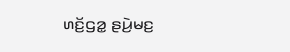ꤛꤢꤩ꤬ꤞꤤ꤭ ꤔꤣꤧ꤬ꤗꤢ꤬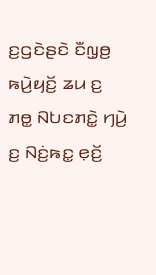ꤢ꤬ꤞꤢꤧꤔꤢꤧ ꤢꤪꤜ꤫ꤥ꤬ ꤒꤣꤧ꤬ꤟꤢꤩ꤬ ꤘꤣ ꤢ꤬ ꤊꤥ꤭ ꤡꤝꤢꤊꤢꤧ꤭ ꤚꤣꤧ꤬ ꤢ꤬ ꤡꤢꤦ꤬ꤒꤢ꤭ ꤕ꤫ꤢꤩ꤬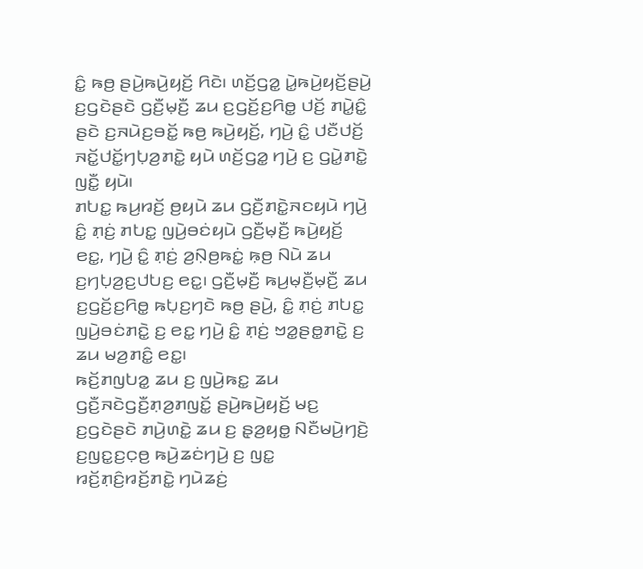ꤢꤨ꤭ ꤒꤥ꤬ ꤔꤣꤧ꤬ꤒꤣꤧ꤬ꤟꤢꤩ꤬ ꤖꤢꤧ꤯ ꤛꤢꤩ꤬ꤞꤤ꤭ ꤣꤧ꤭ꤒꤣꤧ꤬ꤟꤢꤩ꤬ꤔꤣꤧ꤬ ꤢ꤬ꤞꤢꤧꤔꤢꤧ ꤞꤢꤪ꤬ꤗ꤫ꤢꤪ꤬ ꤘꤣ ꤢ꤬ꤞꤢꤩ꤬ꤢ꤬ꤖꤥ꤭ ꤓꤢꤩ꤬ ꤊꤣꤧ꤭ꤢꤨ꤭ ꤔꤢꤧ ꤢ꤬ꤏꤣꤧꤢ꤬ꤋꤢꤩ꤭ ꤒꤥ꤬ ꤒꤣꤧ꤬ꤟꤢꤩ꤬, ꤚꤣꤧ꤬ ꤢꤨ꤭ ꤓꤢꤪꤓꤢꤩ꤬ ꤏꤢꤩ꤭ꤓꤢꤩ꤭ꤚꤝ꤫ꤤ꤬ꤊꤢꤧ꤭ ꤟꤣꤧ ꤛꤢꤩ꤬ꤞꤤ꤭ ꤚꤣꤧ꤬ ꤢ꤬ ꤞꤣꤧ꤭ꤊꤢꤧ꤭ ꤜꤢꤪ꤭ ꤟꤣꤧ꤯
ꤊꤝꤢ꤭ ꤒꤣ꤬ꤙꤢꤩ꤬ ꤥ꤬ꤟꤣꤧ ꤘꤣ ꤞꤢꤪ꤬ꤊꤢꤧ꤭ꤏꤢꤟꤣꤧ ꤚꤣꤧ꤬ ꤢꤨ꤭ ꤊ꤫ꤢꤦ꤬ ꤊꤝꤢ꤭ ꤜꤣꤧ꤬ꤋꤢꤦꤟꤣꤧ ꤞꤢꤪ꤬ꤗ꤫ꤢꤪ꤬ ꤒꤣꤧ꤬ꤟꤢꤩ꤬ ꤕꤢ꤭, ꤚꤣꤧ꤬ ꤢꤨ꤭ ꤊ꤫ꤢꤦ꤬ ꤤ꤬ꤡ꤫ꤥ꤬ꤒꤢꤦ꤭ ꤒ꤫ꤥ꤬ ꤡꤣꤧ ꤘꤣ ꤢ꤬ꤚꤝ꤫ꤤ꤬ꤢ꤬ꤓꤝꤢ꤬ ꤕꤢ꤭꤯ ꤞꤢꤪ꤬ꤗ꤫ꤢꤪ꤬ ꤒꤣ꤬ꤗ꤫ꤢꤪ꤬ꤗ꤫ꤢꤪ꤬ ꤘꤣ ꤢ꤬ꤞꤢꤩ꤬ꤢ꤬ꤖꤥ꤭ ꤒꤝ꤫ꤢ꤬ꤚꤢꤧ ꤒꤥ꤬ ꤔꤣꤧ꤬, ꤢꤨ꤭ ꤊ꤫ꤢꤦ꤬ ꤊꤝꤢ꤭ ꤜꤣꤧ꤬ꤋꤢꤦꤊꤢꤧ꤭ ꤢ꤬ ꤕꤢ꤭ ꤚꤣꤧ꤬ ꤢꤨ꤭ ꤊ꤫ꤢꤦ꤬ ꤠꤤ꤭ꤔꤥ꤭ꤊꤢꤧ꤭ ꤢ꤬ ꤘꤣ ꤗꤤ꤬ꤊꤢꤨ꤭ ꤕꤢ꤭꤯
ꤒꤢꤩ꤬ꤊꤜꤝꤤ꤭ ꤘꤣ ꤢ꤬ ꤜꤣꤧ꤬ꤒꤢ꤭ ꤘꤣ ꤞꤢꤪ꤬ꤏꤢꤧꤞꤢꤪ꤬ꤊ꤫ꤤ꤬ꤊꤜꤢꤩ꤭ ꤔꤣꤧ꤬ꤒꤣꤧ꤬ꤟꤢꤩ꤬ ꤗꤢ꤬ ꤢ꤬ꤞꤢꤧꤔꤢꤧ ꤊꤣꤧ꤬ꤛꤢꤧ꤭ ꤘꤣ ꤢ꤬ ꤔ꤫ꤤ꤬ꤟꤥ꤭ ꤡꤢꤪꤗꤣꤧ꤬ꤚꤢꤧ꤬ ꤢ꤬ꤜꤢ꤭ꤢ꤬ꤍ꤫ꤥ꤬ ꤒꤣꤧ꤬ꤘꤢꤦꤚꤣꤧ꤬ ꤢ꤬ ꤜꤢ꤭ ꤙꤢꤩ꤬ꤊ꤫ꤢꤨ꤬ꤙꤢꤩ꤬ꤊꤢꤧ꤭ ꤚꤣꤧꤘꤢꤦ꤬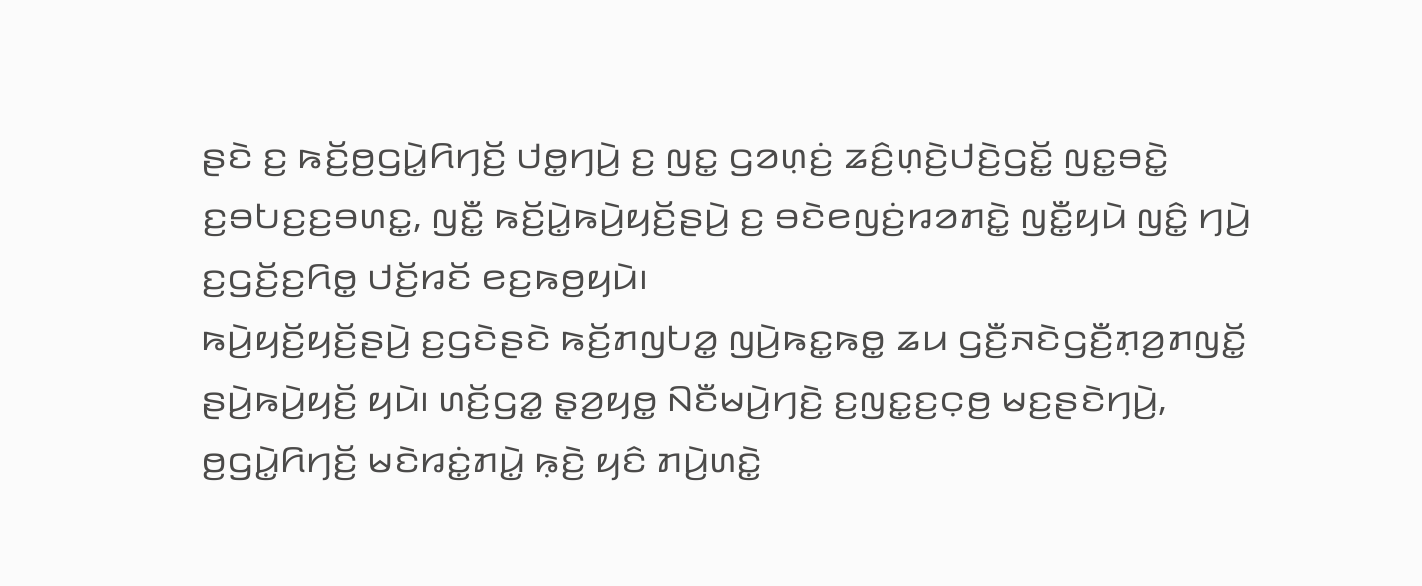ꤔꤢꤧ ꤢ꤬ ꤒꤢꤩ꤬ꤥ꤬ꤞꤣꤧ꤭ꤖꤚꤢꤩ꤬ ꤓꤥ꤭ꤚꤣꤧ꤬ ꤢ꤬ ꤜꤢ꤭ ꤞꤤꤛ꤫ꤢꤦ꤬ ꤘꤢꤨ꤬ꤛ꤫ꤢꤧ꤬ꤓꤢꤧ꤬ꤞꤢꤩ꤭ ꤜꤢ꤭ꤋꤢꤧ꤭ ꤢ꤬ꤋꤝꤢ꤬ꤢ꤬ꤋꤛꤢ꤭, ꤜꤢꤪ꤭ ꤒꤢꤩ꤬ꤣꤧ꤭ꤒꤣꤧ꤬ꤟꤢꤩ꤬ꤔꤣꤧ꤬ ꤢ꤬ ꤋꤢꤧꤕꤜꤢꤦ꤬ꤙꤤꤊꤢꤧ꤭ ꤜꤢꤪ꤭ꤟꤣꤧ ꤜꤢꤨ꤭ ꤚꤣꤧ꤬ ꤢ꤬ꤞꤢꤩ꤬ꤢ꤬ꤖꤥ꤭ ꤓꤢꤩ꤬ꤙꤢꤩ ꤕꤢ꤬ꤒꤥ꤬ꤟꤣꤧ꤯
ꤒꤣꤧ꤬ꤟꤢꤩ꤬ꤟꤢꤩ꤬ꤔꤣꤧ꤬ ꤢ꤬ꤞꤢꤧꤔꤢꤧ ꤒꤢꤩ꤬ꤊꤜꤝꤤ꤭ ꤜꤣꤧ꤬ꤒꤢ꤭ꤒꤥ꤭ ꤘꤣ ꤞꤢꤪ꤬ꤏꤢꤧꤞꤢꤪ꤬ꤊ꤫ꤤ꤬ꤊꤜꤢꤩ꤭ ꤔꤣꤧ꤬ꤒꤣꤧ꤬ꤟꤢꤩ꤬ ꤟꤣꤧ꤯ ꤛꤢꤩ꤬ꤞꤤ꤭ ꤔ꤫ꤤ꤬ꤟꤥ꤭ ꤡꤢꤪꤗꤣꤧ꤬ꤚꤢꤧ꤬ ꤢ꤬ꤜꤢ꤭ꤢ꤬ꤍ꤫ꤥ꤬ ꤗꤢ꤬ꤔꤢꤧꤚꤣꤧ꤬,
ꤥ꤬ꤞꤣꤧ꤭ꤖꤚꤢꤩ꤬ ꤗꤢꤧꤙꤢꤦ꤭ꤊꤣꤧ꤭ ꤒ꤫ꤢꤧ꤬ ꤟꤢꤨ ꤊꤣꤧ꤬ꤛꤢꤧ꤭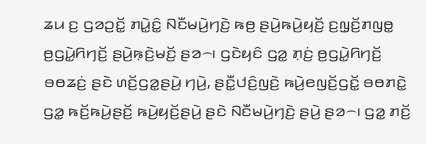ꤘꤣ ꤢ꤬ ꤞꤤꤑꤢꤩ꤭ ꤊꤣꤧ꤭ꤢꤨ꤭ ꤡꤢꤪꤗꤣꤧ꤬ꤚꤢꤧ꤬ ꤒꤥ꤬ ꤔꤣꤧ꤬ꤒꤣꤧ꤬ꤟꤢꤩ꤬ ꤢ꤬ꤜ꤫ꤢꤩ꤬ꤊꤜꤥ꤭ ꤥ꤬ꤞꤣꤧ꤭ꤖꤚꤢꤩ꤬ ꤔꤣꤧ꤬ꤒ꤫ꤢꤧ꤬ꤗꤢꤩ꤬ ꤔꤤ꤮꤯ ꤞꤢꤧꤟꤢꤨ ꤞꤤ꤭ ꤊ꤫ꤢꤦ꤬ ꤥ꤬ꤞꤣꤧ꤭ꤖꤚꤢꤩ꤬ ꤋꤥꤘꤢꤦ꤬ ꤔꤢꤧ ꤛꤢꤩ꤬ꤞꤤ꤭ꤔꤣꤧ꤬ ꤚꤣꤧ꤬, ꤔꤢꤪ꤭ꤓꤢꤨ꤬ꤜꤢꤧ꤬ ꤒꤣꤧ꤬ꤕꤜꤢꤩ꤬ꤞꤢꤩ꤭ ꤋꤥꤊꤢꤧ꤭ ꤞꤤ꤭ ꤒꤢꤩ꤬ꤒꤣꤧ꤬ꤔꤢꤩ꤬ ꤒꤣꤧ꤬ꤟꤢꤩ꤬ꤔꤣꤧ꤬ ꤔꤢꤧ ꤡꤢꤪꤗꤣꤧ꤬ꤚꤢꤧ꤬ ꤔꤣꤧ꤬ ꤔꤤ꤮꤯ ꤞꤤ꤭ ꤊꤢꤩ꤬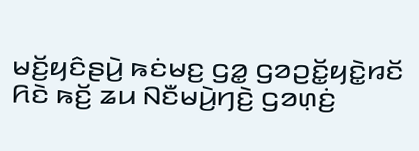ꤗꤢꤩ꤬ꤟꤢꤨꤔꤣꤧ꤬ ꤒꤢꤦꤗꤢ꤬ ꤞꤤ꤭ ꤞꤤꤑꤢꤩ꤭ꤟꤢꤧ꤭ꤙꤢꤩ ꤖꤢꤧ ꤒꤢꤩ꤬ ꤘꤣ ꤡꤢꤪꤗꤣꤧ꤬ꤚꤢꤧ꤬ ꤞꤤꤛ꤫ꤢꤦ꤬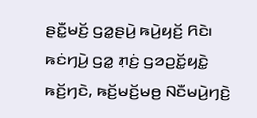ꤔꤢꤪ꤭ꤗꤢꤩ꤬ ꤞꤤ꤭ꤔꤣꤧ꤬ ꤒꤣꤧ꤬ꤟꤢꤩ꤬ ꤖꤢꤧ꤯ ꤒꤢꤦꤚꤣꤧ꤬ ꤞꤤ꤭ ꤊ꤫ꤢꤦ꤬ ꤞꤤꤑꤢꤩ꤭ꤟꤢꤧ꤭ ꤒꤢꤩ꤬ꤚꤢꤧ, ꤒꤢꤩ꤬ꤗꤢꤩ꤬ꤗꤥ꤬ ꤡꤢꤪꤗꤣꤧ꤬ꤚꤢꤧ꤬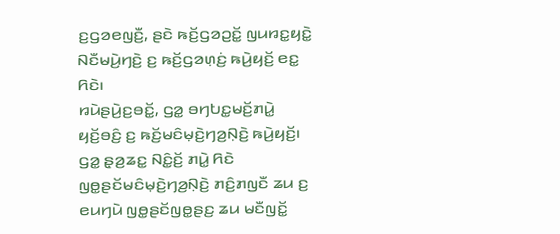ꤢ꤬ꤞꤤꤕꤜꤢꤪ꤬, ꤔꤢꤧ ꤒꤢꤩ꤬ꤞꤤꤑꤢꤩ꤭ ꤜꤣꤙꤢ꤭ꤟꤢꤧ꤭ ꤡꤢꤪꤗꤣꤧ꤬ꤚꤢꤧ꤬ ꤢ꤬ ꤒꤢꤩ꤬ꤞꤤꤛ꤫ꤢꤦ꤬ ꤒꤣꤧ꤬ꤟꤢꤩ꤬ ꤕꤢ꤭ ꤖꤢꤧ꤯
ꤙꤣꤧꤔꤣꤧ꤬ꤢ꤬ꤋꤢꤩ꤭, ꤞꤤ꤭ ꤋꤚꤝꤢ꤭ꤗꤢꤩ꤬ꤊꤣꤧ꤭ ꤟꤢꤩ꤬ꤋꤢꤨ꤬ ꤢ꤬ ꤒꤢꤩ꤬ꤗꤢꤨꤗ꤫ꤢꤧ꤬ꤚꤤ꤬ꤡ꤫ꤢꤧ꤬ ꤒꤣꤧ꤬ꤟꤢꤩ꤬꤯ ꤞꤤ꤭ ꤔ꤫ꤤ꤬ꤘꤢ꤭ ꤡꤢꤨ꤭ꤢꤩ꤬ ꤊꤣꤧ꤭ ꤖꤢꤧ ꤜꤥ꤭ꤔꤢꤩꤗꤢꤨꤗ꤫ꤢꤧ꤬ꤚꤤ꤬ꤡ꤫ꤢꤧ꤬ ꤊꤢꤨ꤬ꤊꤜꤢꤪ ꤘꤣ ꤢ꤬ ꤕꤣꤚꤣꤧ ꤜꤥ꤭ꤔꤢꤩꤜꤥ꤭ꤔꤢ꤬ ꤘꤣ ꤗꤢꤪꤜꤢꤩ꤭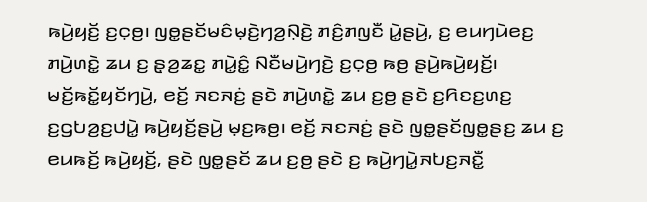ꤒꤣꤧ꤬ꤟꤢꤩ꤬ ꤢ꤬ꤍ꤫ꤥ꤬꤯ ꤜꤥ꤭ꤔꤢꤩꤗꤢꤨꤗ꤫ꤢꤧ꤬ꤚꤤ꤬ꤡ꤫ꤢꤧ꤬ ꤊꤢꤨ꤬ꤊꤜꤢꤪ ꤣꤧ꤭ꤔꤣꤧ꤬, ꤢ꤬ ꤕꤣꤚꤣꤧꤕꤢ꤬ ꤊꤣꤧ꤬ꤛꤢꤧ꤭ ꤘꤣ ꤢ꤬ ꤔ꤫ꤤ꤬ꤘꤢ꤭ ꤊꤣꤧ꤭ꤢꤨ꤭ ꤡꤢꤪꤗꤣꤧ꤬ꤚꤢꤧ꤬ ꤢ꤬ꤍ꤫ꤥ꤬ ꤒꤥ꤬ ꤔꤣꤧ꤬ꤒꤣꤧ꤬ꤟꤢꤩ꤬꤯
ꤗꤢꤩ꤬ꤒꤢꤩ꤭ꤟꤢꤩꤚꤣꤧ꤬, ꤕꤢꤩ꤬ ꤏꤢꤏꤢꤦ꤬ ꤔꤢꤧ ꤊꤣꤧ꤬ꤛꤢꤧ꤭ ꤘꤣ ꤢ꤬ꤥ꤬ ꤔꤢꤧ ꤢ꤬ꤖꤢꤢ꤬ꤛꤢ꤬ ꤢ꤬ꤞꤝꤤ꤬ꤢ꤬ꤓꤣꤧ꤭ ꤒꤣꤧ꤬ꤟꤢꤩ꤬ꤔꤣꤧ꤬ ꤗ꤫ꤢ꤬ꤒꤥ꤬꤯ ꤕꤢꤩ꤬ ꤏꤢꤏꤢꤦ꤬ ꤔꤢꤧ ꤜꤥ꤭ꤔꤢꤩꤜꤥ꤭ꤔꤢ꤬ ꤘꤣ ꤢ꤬ ꤕꤣꤒꤢꤩ꤬ ꤒꤣꤧ꤬ꤟꤢꤩ꤬, ꤔꤢꤧ ꤜꤥ꤭ꤔꤢꤩ ꤘꤣ ꤢ꤬ꤥ꤬ ꤔꤢꤧ ꤢ꤬ ꤒꤣꤧ꤬ꤚꤣꤧ꤭ꤏꤝꤢ꤬ꤏꤢꤪ꤭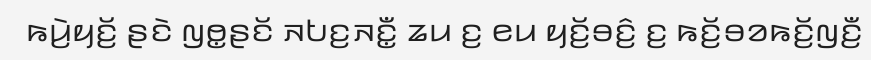ꤒꤣꤧ꤬ꤟꤢꤩ꤬ ꤔꤢꤧ ꤜꤥ꤭ꤔꤢꤩ ꤏꤝꤢ꤬ꤏꤢꤪ꤭ ꤘꤣ ꤢ꤬ ꤕꤣ ꤟꤢꤩ꤬ꤋꤢꤨ꤬ ꤢ꤬ ꤒꤢꤩ꤬ꤋꤤꤒꤢꤩ꤬ꤜꤢꤪ꤬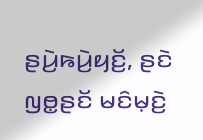ꤔꤣꤧ꤬ꤒꤣꤧ꤬ꤟꤢꤩ꤬, ꤔꤢꤧ ꤜꤥ꤭ꤔꤢꤩ ꤗꤢꤨꤗ꤫ꤢꤧ꤬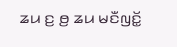ꤘꤣ ꤢ꤬ ꤥ꤬ ꤘꤣ ꤗꤢꤪꤜꤢꤩ꤭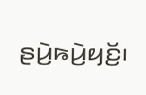ꤔꤣꤧ꤬ꤒꤣꤧ꤬ꤟꤢꤩ꤬꤯